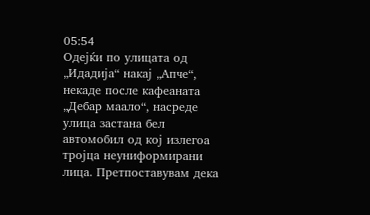05:54
Одејќи по улицата од „Идадија“ накај „Апче“, некаде после кафеаната „Дебар маало“, насреде улица застана бел автомобил од кој излегоа тројца неуниформирани лица. Претпоставувам дека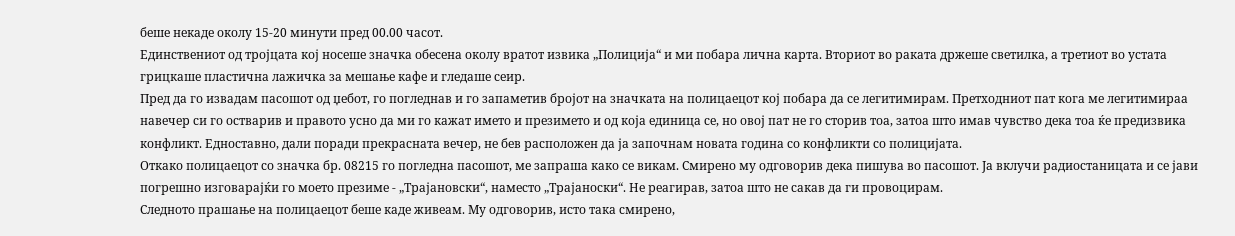беше некаде околу 15-20 минути пред 00.00 часот.
Единствениот од тројцата кој носеше значка обесена околу вратот извика „Полиција“ и ми побара лична карта. Вториот во раката држеше светилка, а третиот во устата грицкаше пластична лажичка за мешање кафе и гледаше сеир.
Пред да го извадам пасошот од џебот, го погледнав и го запаметив бројот на значката на полицаецот кој побара да се легитимирам. Претходниот пат кога ме легитимираа навечер си го остварив и правото усно да ми го кажат името и презимето и од која единица се, но овој пат не го сторив тоа, затоа што имав чувство дека тоа ќе предизвика конфликт. Едноставно, дали поради прекрасната вечер, не бев расположен да ја започнам новата година со конфликти со полицијата.
Откако полицаецот со значка бр. 08215 го погледна пасошот, ме запраша како се викам. Смирено му одговорив дека пишува во пасошот. Ја вклучи радиостаницата и се јави погрешно изговарајќи го моето презиме - „Трајановски“, наместо „Трајаноски“. Не реагирав, затоа што не сакав да ги провоцирам.
Следното прашање на полицаецот беше каде живеам. Му одговорив, исто така смирено,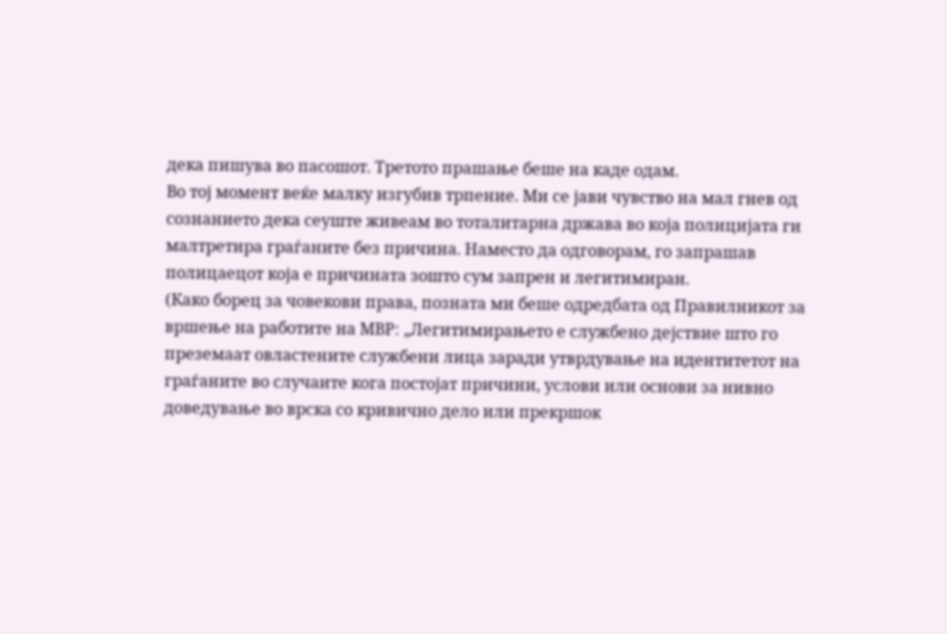дека пишува во пасошот. Третото прашање беше на каде одам.
Во тој момент веќе малку изгубив трпение. Ми се јави чувство на мал гнев од сознанието дека сеуште живеам во тоталитарна држава во која полицијата ги малтретира граѓаните без причина. Наместо да одговорам, го запрашав полицаецот која е причината зошто сум запрен и легитимиран.
(Како борец за човекови права, позната ми беше одредбата од Правилникот за вршење на работите на МВР: „Легитимирањето е службено дејствие што го преземаат овластените службени лица заради утврдување на идентитетот на граѓаните во случаите кога постојат причини, услови или основи за нивно доведување во врска со кривично дело или прекршок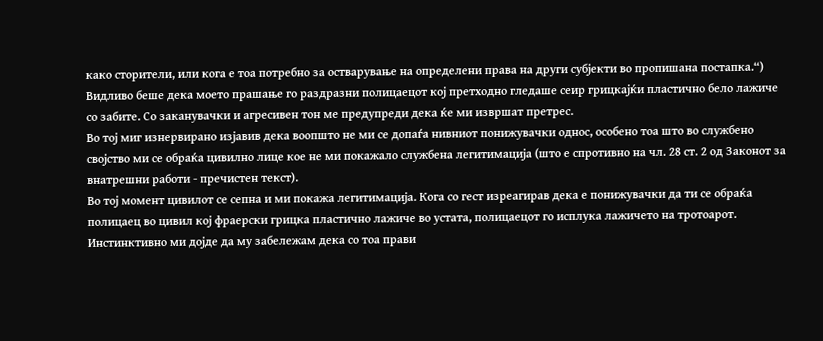како сторители, или кога е тоа потребно за остварување на определени права на други субјекти во пропишана постапка.“)
Видливо беше дека моето прашање го раздразни полицаецот кој претходно гледаше сеир грицкајќи пластично бело лажиче со забите. Со заканувачки и агресивен тон ме предупреди дека ќе ми извршат претрес.
Во тој миг изнервирано изјавив дека воопшто не ми се допаѓа нивниот понижувачки однос, особено тоа што во службено својство ми се обраќа цивилно лице кое не ми покажало службена легитимација (што е спротивно на чл. 28 ст. 2 од Законот за внатрешни работи - пречистен текст).
Во тој момент цивилот се сепна и ми покажа легитимација. Кога со гест изреагирав дека е понижувачки да ти се обраќа полицаец во цивил кој фраерски грицка пластично лажиче во устата, полицаецот го исплука лажичето на тротоарот. Инстинктивно ми дојде да му забележам дека со тоа прави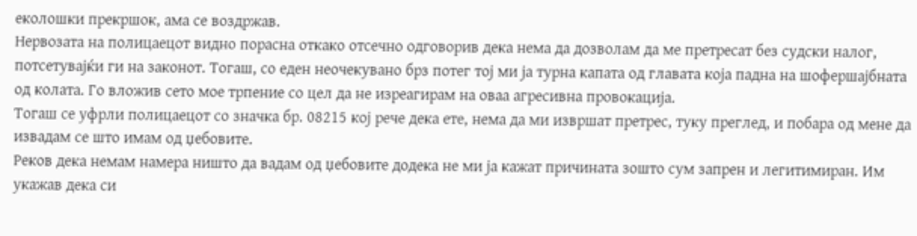еколошки прекршок, ама се воздржав.
Нервозата на полицаецот видно порасна откако отсечно одговорив дека нема да дозволам да ме претресат без судски налог, потсетувајќи ги на законот. Тогаш, со еден неочекувано брз потег тој ми ја турна капата од главата која падна на шофершајбната од колата. Го вложив сето мое трпение со цел да не изреагирам на оваа агресивна провокација.
Тогаш се уфрли полицаецот со значка бр. 08215 кој рече дека ете, нема да ми извршат претрес, туку преглед, и побара од мене да извадам се што имам од џебовите.
Реков дека немам намера ништо да вадам од џебовите додека не ми ја кажат причината зошто сум запрен и легитимиран. Им укажав дека си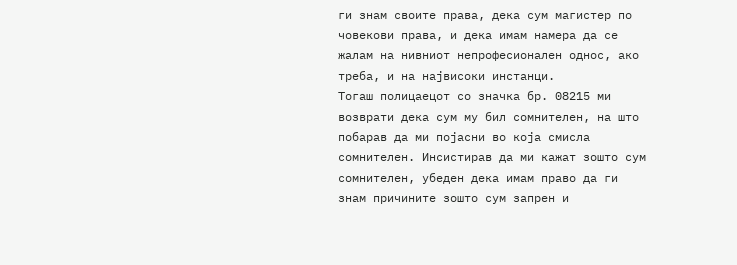ги знам своите права, дека сум магистер по човекови права, и дека имам намера да се жалам на нивниот непрофесионален однос, ако треба, и на највисоки инстанци.
Тогаш полицаецот со значка бр. 08215 ми возврати дека сум му бил сомнителен, на што побарав да ми појасни во која смисла сомнителен. Инсистирав да ми кажат зошто сум сомнителен, убеден дека имам право да ги знам причините зошто сум запрен и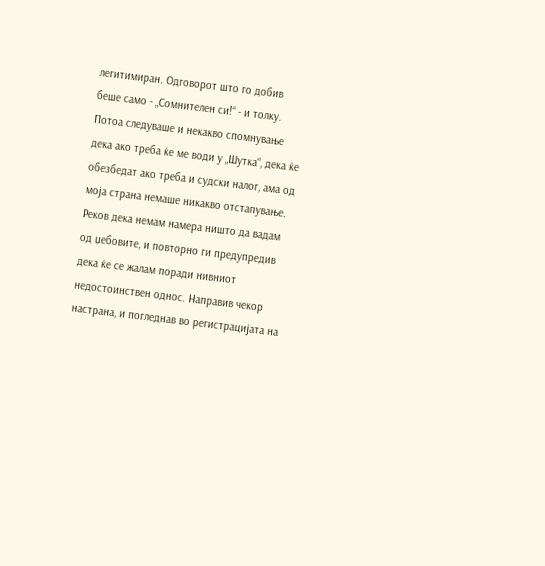легитимиран. Одговорот што го добив беше само - „Сомнителен си!“ - и толку.
Потоа следуваше и некакво спомнување дека ако треба ќе ме води у „Шутка“, дека ќе обезбедат ако треба и судски налог, ама од моја страна немаше никакво отстапување. Реков дека немам намера ништо да вадам од џебовите, и повторно ги предупредив дека ќе се жалам поради нивниот недостоинствен однос. Направив чекор настрана, и погледнав во регистрацијата на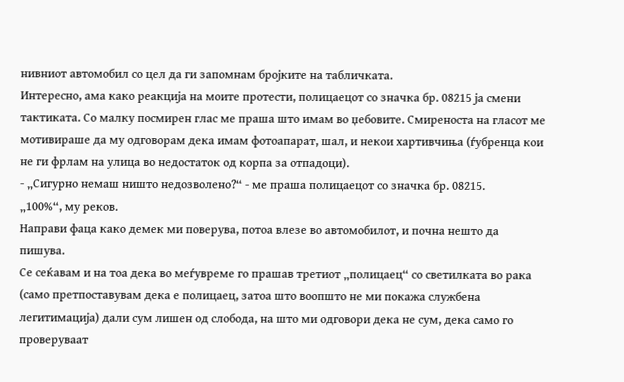нивниот автомобил со цел да ги запомнам бројките на табличката.
Интересно, ама како реакција на моите протести, полицаецот со значка бр. 08215 ја смени тактиката. Со малку посмирен глас ме праша што имам во џебовите. Смиреноста на гласот ме мотивираше да му одговорам дека имам фотоапарат, шал, и некои хартивчиња (ѓубренца кои не ги фрлам на улица во недостаток од корпа за отпадоци).
- „Сигурно немаш ништо недозволено?“ - ме праша полицаецот со значка бр. 08215.
„100%“, му реков.
Направи фаца како демек ми поверува, потоа влезе во автомобилот, и почна нешто да пишува.
Се сеќавам и на тоа дека во меѓувреме го прашав третиот „полицаец“ со светилката во рака (само претпоставувам дека е полицаец, затоа што воопшто не ми покажа службена легитимација) дали сум лишен од слобода, на што ми одговори дека не сум, дека само го проверуваат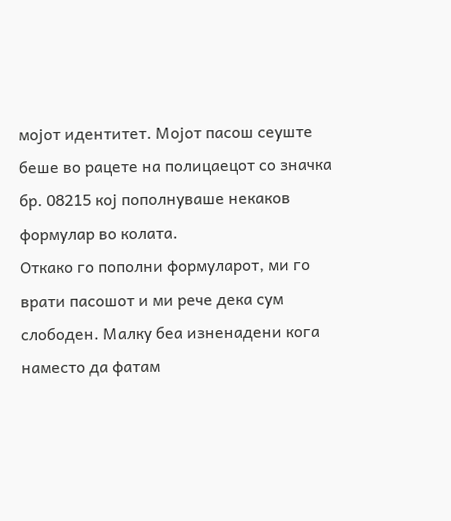мојот идентитет. Мојот пасош сеуште беше во рацете на полицаецот со значка бр. 08215 кој пополнуваше некаков формулар во колата.
Откако го пополни формуларот, ми го врати пасошот и ми рече дека сум слободен. Малку беа изненадени кога наместо да фатам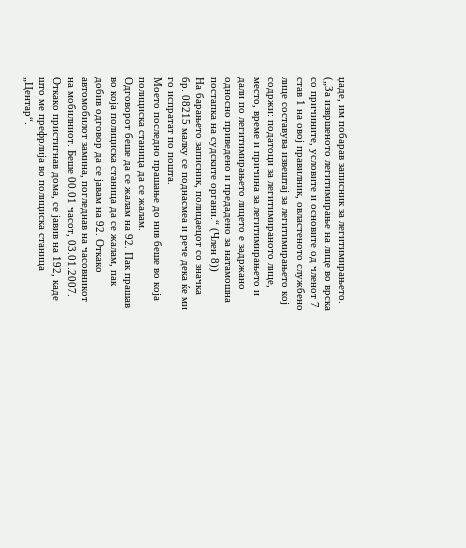џаде, им побарав записник за легитимирањето.
(„За извршеното легитимирање на лице во врска со причините, условите и основите од членот 7 став 1 на овој правилник, овластеното службено лице составува извештај за легитимирањето кој содржи: податоци за легитимираното лице, место, време и причина за легитимирањето и дали по легитимирањето лицето е задржано односно приведено и предадено за натамошна постапка на судските органи.“ (Член 8))
На барањето записник, полицаецот со значка бр. 08215 малку се поднасмеа и рече дека ќе ми го испратат по пошта.
Моето последно прашање до нив беше во која полициска станица да се жалам.
Одговорот беше да се жалам на 92. Пак прашав во која полициска станица да се жалам, пак добив одговор да се јавам на 92. Откако автомобилот замина, погледнав на часовникот на мобилниот. Беше 00.01 часот, 03.01.2007.
Откако пристигнав дома, се јавив на 192, каде што ме префрлија во полициска станица „Центар“.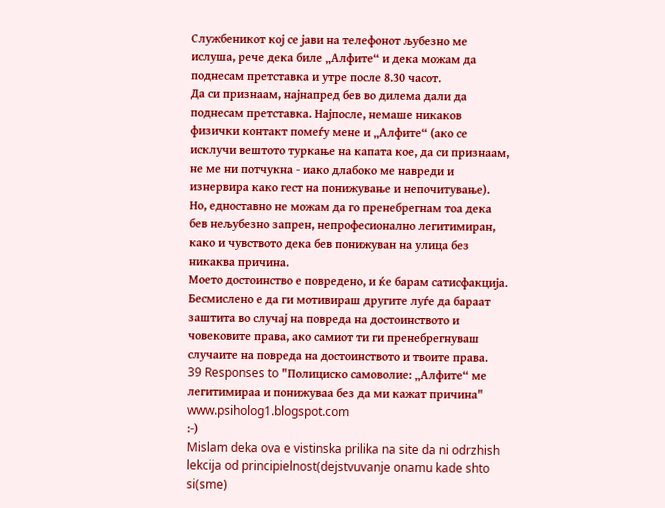Службеникот кој се јави на телефонот љубезно ме ислуша, рече дека биле „Алфите“ и дека можам да поднесам претставка и утре после 8.30 часот.
Да си признаам, најнапред бев во дилема дали да поднесам претставка. Најпосле, немаше никаков физички контакт помеѓу мене и „Алфите“ (ако се исклучи вештото туркање на капата кое, да си признаам, не ме ни потчукна - иако длабоко ме навреди и изнервира како гест на понижување и непочитување).
Но, едноставно не можам да го пренебрегнам тоа дека бев нељубезно запрен, непрофесионално легитимиран, како и чувството дека бев понижуван на улица без никаква причина.
Моето достоинство е повредено, и ќе барам сатисфакција.
Бесмислено е да ги мотивираш другите луѓе да бараат заштита во случај на повреда на достоинството и човековите права, ако самиот ти ги пренебрегнуваш случаите на повреда на достоинството и твоите права.
39 Responses to "Полициско самоволие: „Алфите“ ме легитимираа и понижуваа без да ми кажат причина"
www.psiholog1.blogspot.com
:-)
Mislam deka ova e vistinska prilika na site da ni odrzhish lekcija od principielnost(dejstvuvanje onamu kade shto si(sme)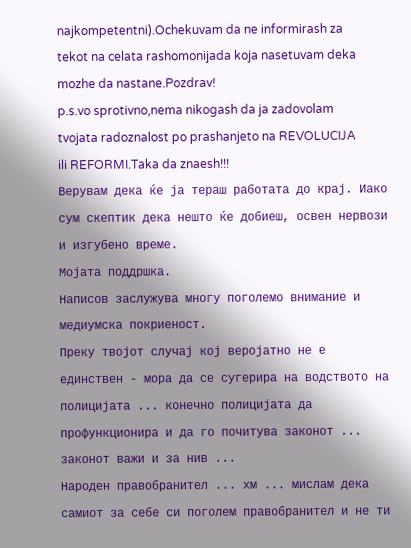najkompetentni).Ochekuvam da ne informirash za tekot na celata rashomonijada koja nasetuvam deka mozhe da nastane.Pozdrav!
p.s.vo sprotivno,nema nikogash da ja zadovolam tvojata radoznalost po prashanjeto na REVOLUCIJA ili REFORMI.Taka da znaesh!!!
Верувам дека ќе ја тераш работата до крај. Иако сум скептик дека нешто ќе добиеш, освен нервози и изгубено време.
Мојата поддршка.
Написов заслужува многу поголемо внимание и медиумска покриеност.
Преку твојот случај кој веројатно не е единствен - мора да се сугерира на водството на полицијата ... конечно полицијата да профункционира и да го почитува законот ... законот важи и за нив ...
Народен правобранител ... хм ... мислам дека самиот за себе си поголем правобранител и не ти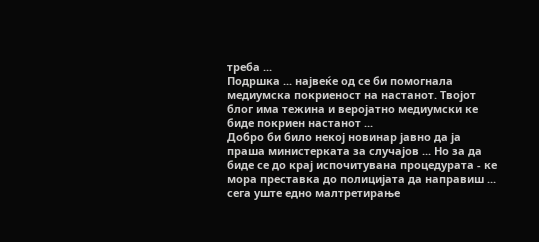треба ...
Подршка ... највеќе од се би помогнала медиумска покриеност на настанот. Твојот блог има тежина и веројатно медиумски ке биде покриен настанот ...
Добро би било некој новинар јавно да ја праша министерката за случајов ... Но за да биде се до крај испочитувана процедурата - ке мора преставка до полицијата да направиш ... сега уште едно малтретирање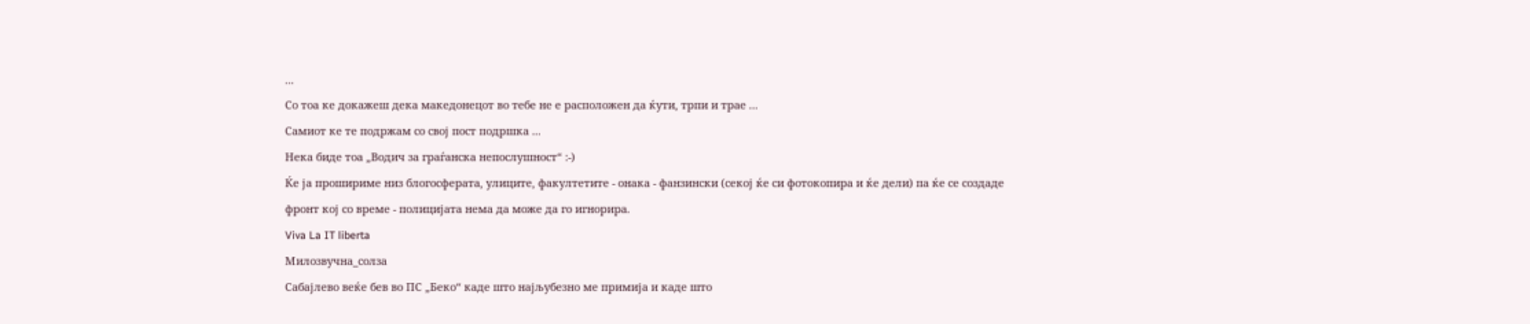...
Со тоа ке докажеш дека македонецот во тебе не е расположен да ќути, трпи и трае ...
Самиот ке те подржам со свој пост подршка ...
Нека биде тоа „Водич за граѓанска непослушност“ :-)
Ќе ја прошириме низ блогосферата, улиците, факултетите - онака - фанзински (секој ќе си фотокопира и ќе дели) па ќе се создаде фронт кој со време - полицијата нема да може да го игнорира.
Viva La IT liberta
Милозвучна_солза
Сабајлево веќе бев во ПС „Беко“ каде што најљубезно ме примија и каде што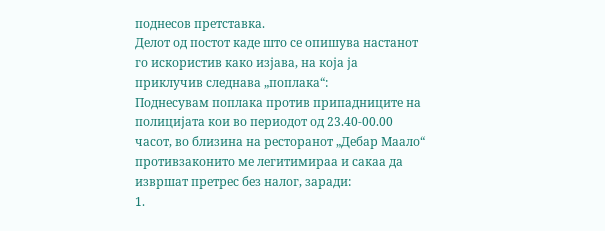поднесов претставка.
Делот од постот каде што се опишува настанот го искористив како изјава, на која ја приклучив следнава „поплака“:
Поднесувам поплака против припадниците на полицијата кои во периодот од 23.40-00.00 часот, во близина на ресторанот „Дебар Маало“ противзаконито ме легитимираа и сакаа да извршат претрес без налог, заради:
1.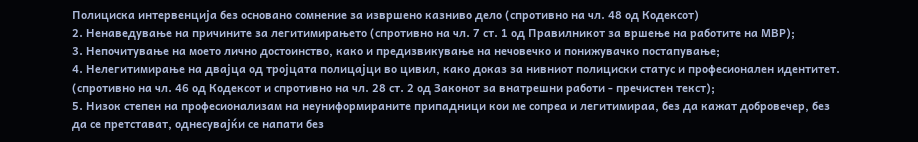Полициска интервенција без основано сомнение за извршено казниво дело (спротивно на чл. 48 од Кодексот)
2. Ненаведување на причините за легитимирањето (спротивно на чл. 7 ст. 1 од Правилникот за вршење на работите на МВР);
3. Непочитување на моето лично достоинство, како и предизвикување на нечовечко и понижувачко постапување;
4. Нелегитимирање на двајца од тројцата полицајци во цивил, како доказ за нивниот полициски статус и професионален идентитет. (спротивно на чл. 46 од Кодексот и спротивно на чл. 28 ст. 2 од Законот за внатрешни работи - пречистен текст);
5. Низок степен на професионализам на неуниформираните припадници кои ме сопреа и легитимираа, без да кажат добровечер, без да се претстават, однесувајќи се напати без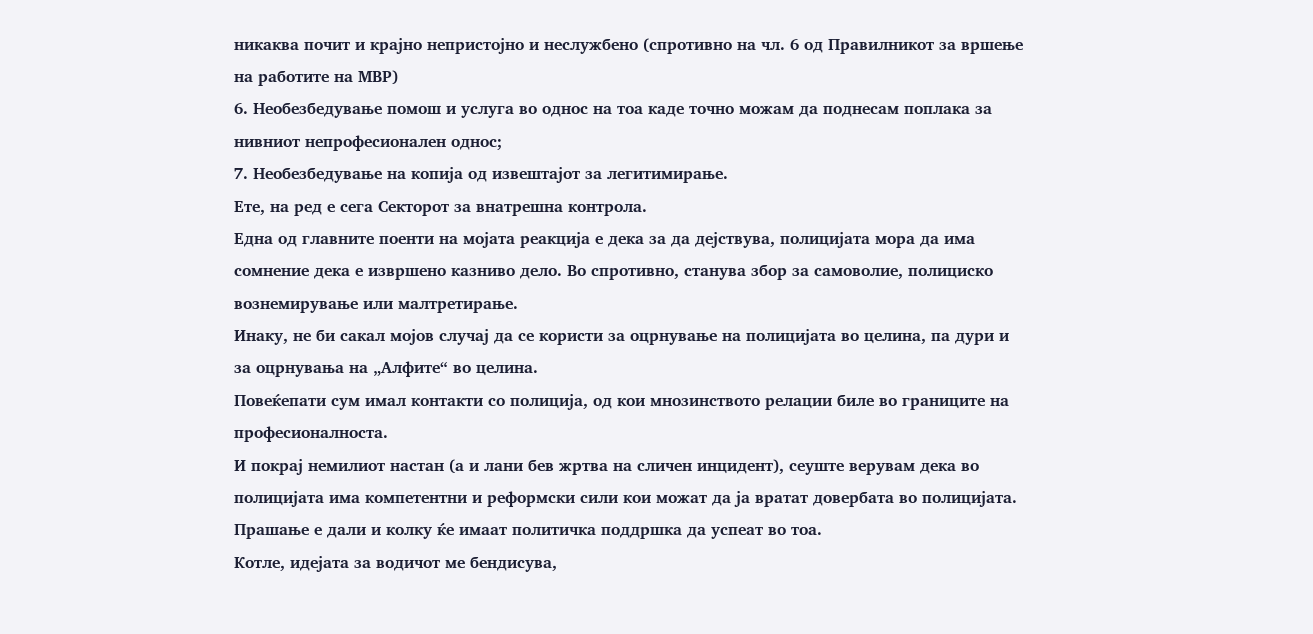никаква почит и крајно непристојно и неслужбено (спротивно на чл. 6 од Правилникот за вршење на работите на МВР)
6. Необезбедување помош и услуга во однос на тоа каде точно можам да поднесам поплака за нивниот непрофесионален однос;
7. Необезбедување на копија од извештајот за легитимирање.
Ете, на ред е сега Секторот за внатрешна контрола.
Една од главните поенти на мојата реакција е дека за да дејствува, полицијата мора да има сомнение дека е извршено казниво дело. Во спротивно, станува збор за самоволие, полициско вознемирување или малтретирање.
Инаку, не би сакал мојов случај да се користи за оцрнување на полицијата во целина, па дури и за оцрнувања на „Алфите“ во целина.
Повеќепати сум имал контакти со полиција, од кои мнозинството релации биле во границите на професионалноста.
И покрај немилиот настан (а и лани бев жртва на сличен инцидент), сеуште верувам дека во полицијата има компетентни и реформски сили кои можат да ја вратат довербата во полицијата.
Прашање е дали и колку ќе имаат политичка поддршка да успеат во тоа.
Котле, идејата за водичот ме бендисува,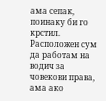ама сепак, поинаку би го крстил. Расположен сум да работам на водич за човекови права, ама ако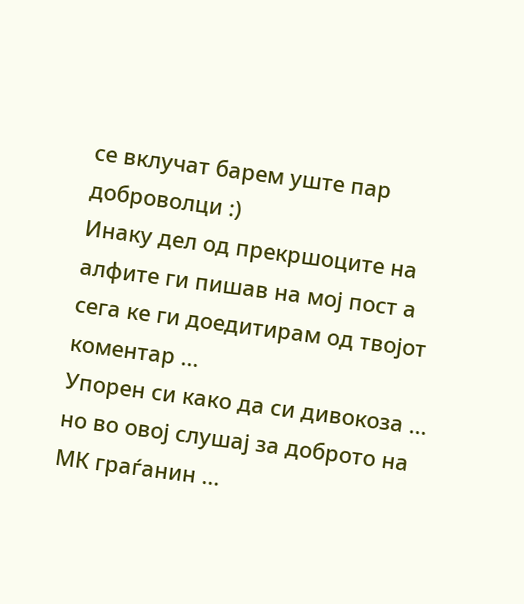се вклучат барем уште пар доброволци :)
Инаку дел од прекршоците на алфите ги пишав на мој пост а сега ке ги доедитирам од твојот коментар ...
Упорен си како да си дивокоза ... но во овој слушај за доброто на МК граѓанин ...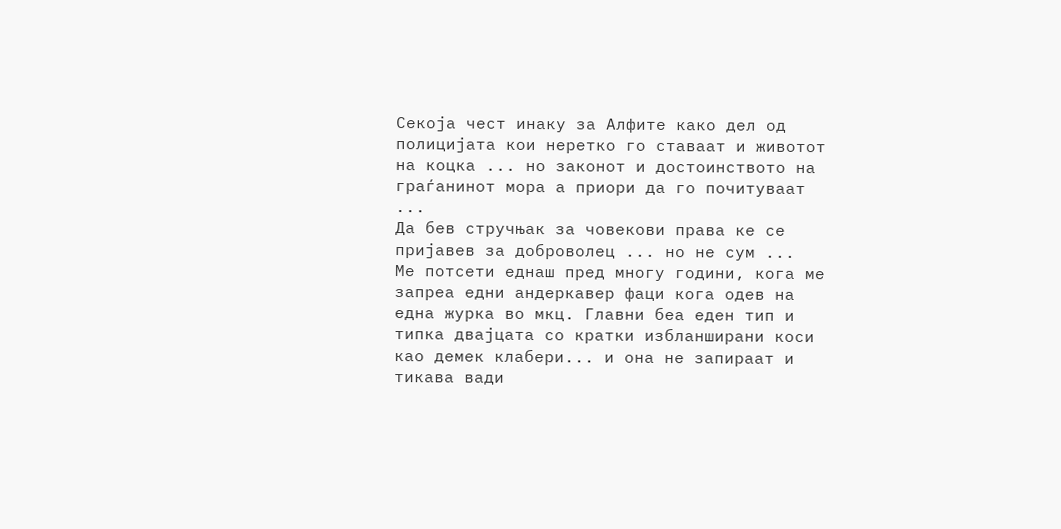Секоја чест инаку за Алфите како дел од полицијата кои неретко го ставаат и животот на коцка ... но законот и достоинството на граѓанинот мора а приори да го почитуваат ...
Да бев стручњак за човекови права ке се пријавев за доброволец ... но не сум ...
Ме потсети еднаш пред многу години, кога ме запреа едни андеркавер фаци кога одев на една журка во мкц. Главни беа еден тип и типка двајцата со кратки избланширани коси као демек клабери... и она не запираат и тикава вади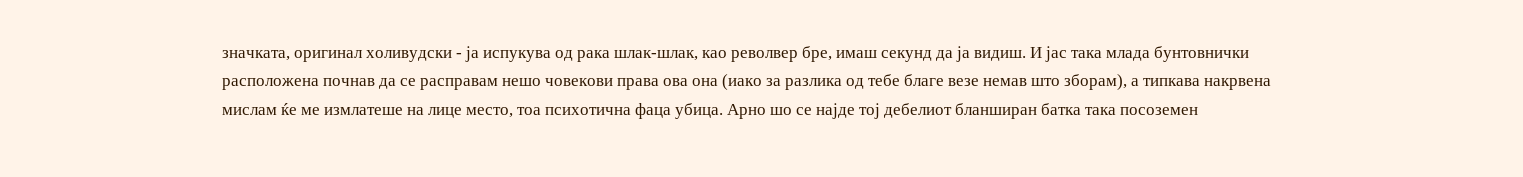значката, оригинал холивудски - ја испукува од рака шлак-шлак, као револвер бре, имаш секунд да ја видиш. И јас така млада бунтовнички расположена почнав да се расправам нешо човекови права ова она (иако за разлика од тебе благе везе немав што зборам), а типкава накрвена мислам ќе ме измлатеше на лице место, тоа психотична фаца убица. Арно шо се најде тој дебелиот бланширан батка така посоземен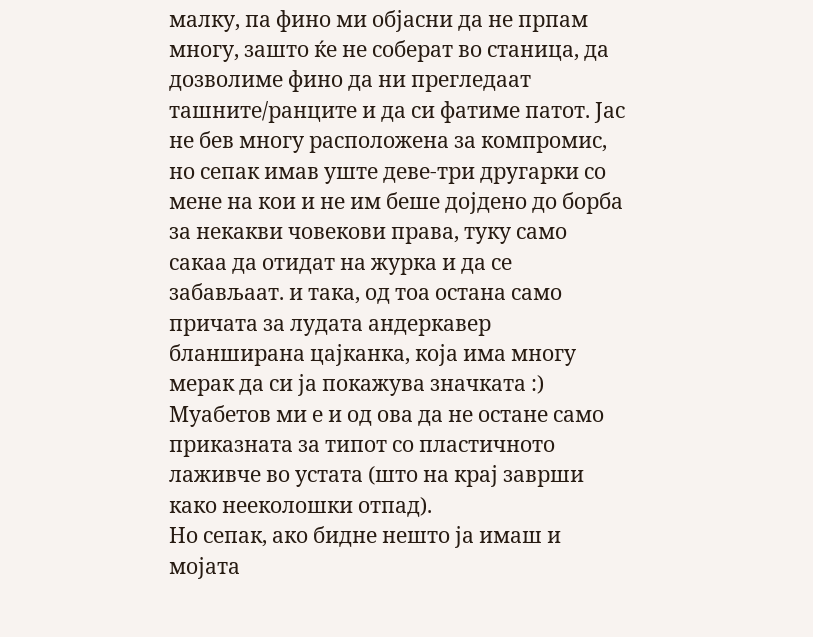малку, па фино ми објасни да не прпам многу, зашто ќе не соберат во станица, да дозволиме фино да ни прегледаат ташните/ранците и да си фатиме патот. Јас не бев многу расположена за компромис, но сепак имав уште деве-три другарки со мене на кои и не им беше дојдено до борба за некакви човекови права, туку само сакаа да отидат на журка и да се забављаат. и така, од тоа остана само причата за лудата андеркавер бланширана цајканка, која има многу мерак да си ја покажува значката :)
Муабетов ми е и од ова да не остане само приказната за типот со пластичното лаживче во устата (што на крај заврши како нееколошки отпад).
Но сепак, ако бидне нешто ја имаш и мојата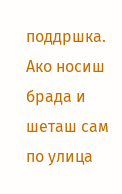поддршка.
Ако носиш брада и шеташ сам по улица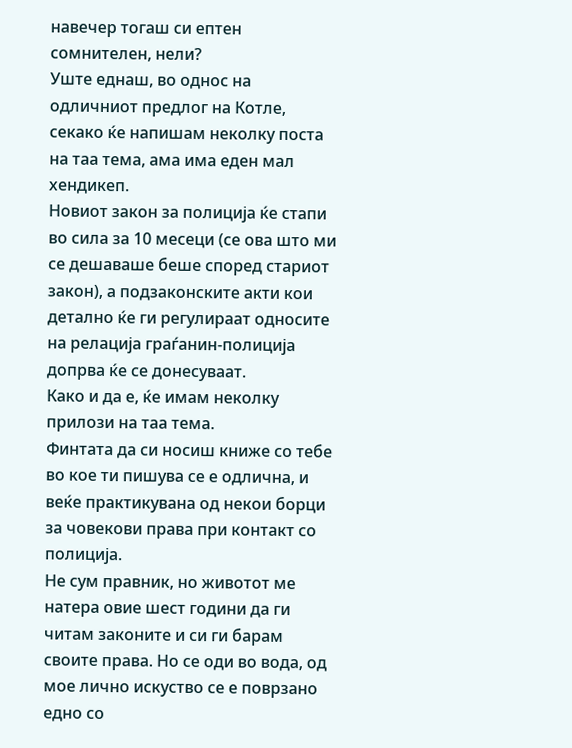навечер тогаш си ептен сомнителен, нели?
Уште еднаш, во однос на одличниот предлог на Котле, секако ќе напишам неколку поста на таа тема, ама има еден мал хендикеп.
Новиот закон за полиција ќе стапи во сила за 10 месеци (се ова што ми се дешаваше беше според стариот закон), а подзаконските акти кои детално ќе ги регулираат односите на релација граѓанин-полиција допрва ќе се донесуваат.
Како и да е, ќе имам неколку прилози на таа тема.
Финтата да си носиш книже со тебе во кое ти пишува се е одлична, и веќе практикувана од некои борци за човекови права при контакт со полиција.
Не сум правник, но животот ме натера овие шест години да ги читам законите и си ги барам своите права. Но се оди во вода, од мое лично искуство се е поврзано едно со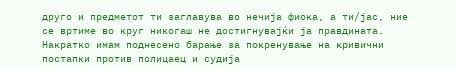друго и предметот ти заглавува во нечија фиока, а ти/јас, ние се вртиме во круг никогаш не достигнувајќи ја правдината.
Накратко имам поднесено барање за покренување на кривични постапки против полицаец и судија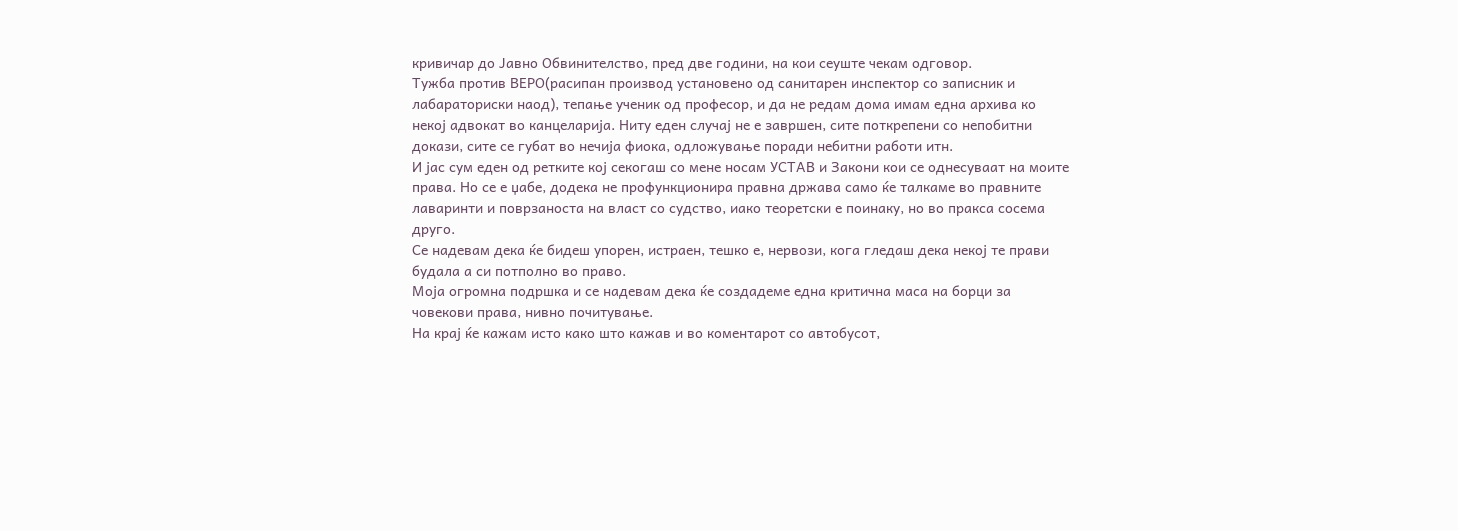кривичар до Јавно Обвинителство, пред две години, на кои сеуште чекам одговор.
Тужба против ВЕРО(расипан производ установено од санитарен инспектор со записник и лабараториски наод), тепање ученик од професор, и да не редам дома имам една архива ко некој адвокат во канцеларија. Ниту еден случај не е завршен, сите поткрепени со непобитни докази, сите се губат во нечија фиока, одложување поради небитни работи итн.
И јас сум еден од ретките кој секогаш со мене носам УСТАВ и Закони кои се однесуваат на моите права. Но се е џабе, додека не профункционира правна држава само ќе талкаме во правните лаваринти и поврзаноста на власт со судство, иако теоретски е поинаку, но во пракса сосема друго.
Се надевам дека ќе бидеш упорен, истраен, тешко е, нервози, кога гледаш дека некој те прави будала а си потполно во право.
Моја огромна подршка и се надевам дека ќе создадеме една критична маса на борци за човекови права, нивно почитување.
На крај ќе кажам исто како што кажав и во коментарот со автобусот,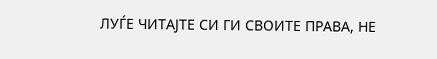ЛУЃЕ ЧИТАЈТЕ СИ ГИ СВОИТЕ ПРАВА, НЕ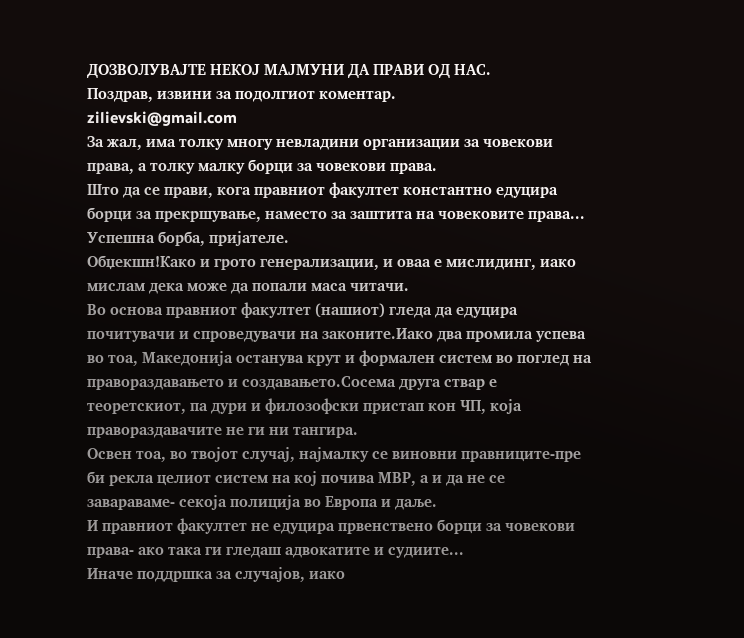ДОЗВОЛУВАЈТЕ НЕКОЈ МАЈМУНИ ДА ПРАВИ ОД НАС.
Поздрав, извини за подолгиот коментар.
zilievski@gmail.com
За жал, има толку многу невладини организации за човекови права, а толку малку борци за човекови права.
Што да се прави, кога правниот факултет константно едуцира борци за прекршување, наместо за заштита на човековите права...
Успешна борба, пријателе.
Обџекшн!Како и грото генерализации, и оваа е мислидинг, иако мислам дека може да попали маса читачи.
Во основа правниот факултет (нашиот) гледа да едуцира почитувачи и спроведувачи на законите.Иако два промила успева во тоа, Македонија останува крут и формален систем во поглед на правораздавањето и создавањето.Сосема друга ствар е теоретскиот, па дури и филозофски пристап кон ЧП, која правораздавачите не ги ни тангира.
Освен тоа, во твојот случај, најмалку се виновни правниците-пре би рекла целиот систем на кој почива МВР, а и да не се завараваме- секоја полиција во Европа и даље.
И правниот факултет не едуцира првенствено борци за човекови права- ако така ги гледаш адвокатите и судиите...
Иначе поддршка за случајов, иако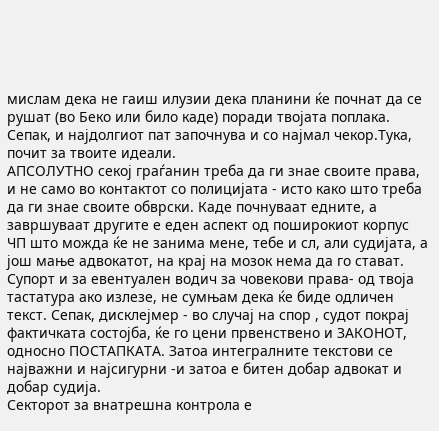мислам дека не гаиш илузии дека планини ќе почнат да се рушат (во Беко или било каде) поради твојата поплака. Сепак, и најдолгиот пат започнува и со најмал чекор.Тука, почит за твоите идеали.
АПСОЛУТНО секој граѓанин треба да ги знае своите права, и не само во контактот со полицијата - исто како што треба да ги знае своите обврски. Каде почнуваат едните, а завршуваат другите е еден аспект од поширокиот корпус ЧП што можда ќе не занима мене, тебе и сл, али судијата, а још мање адвокатот, на крај на мозок нема да го стават.
Супорт и за евентуален водич за човекови права- од твоја тастатура ако излезе, не сумњам дека ќе биде одличен текст. Сепак, дисклејмер - во случај на спор , судот покрај фактичката состојба, ќе го цени првенствено и ЗАКОНОТ, односно ПОСТАПКАТА. Затоа интегралните текстови се најважни и најсигурни -и затоа е битен добар адвокат и добар судија.
Секторот за внатрешна контрола е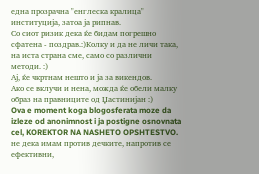една прозрачна "енглеска кралица" институција, затоа ја рипнав.
Со сиот ризик дека ќе бидам погрешно сфатена - поздрав.:)Колку и да не личи така, на иста страна сме, само со различни методи. :)
Ај, ќе чкртнам нешто и ја за викендов.
Ако се вклучи и нена, можда ќе обели малку образ на правниците од Џастинијан :)
Ova e moment koga blogosferata moze da izleze od anonimnost i ja postigne osnovnata cel, KOREKTOR NA NASHETO OPSHTESTVO.
не дека имам против дечките, напротив се ефективни,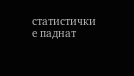статистички е паднат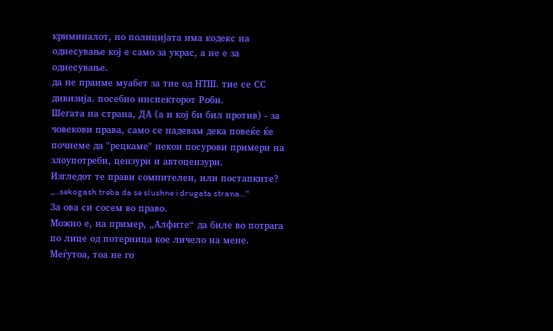криминалот, но полицијата има кодекс на однесување кој е само за украс, а не е за однесување.
да не праиме муабет за тие од НТШ. тие се СС дивизија. посебно инспекторот Роби.
Шегата на страна, ДА (а и кој би бил против) - за човекови права, само се надевам дека повеќе ќе почнеме да "рецкаме" некои посурови примери на злоупотреби, цензури и автоцензури.
Изгледот те прави сомнителен, или постапките?
„...sekogash treba da se slushne i drugata strana...“
За ова си сосем во право.
Можно е, на пример, „Алфите“ да биле во потрага по лице од потерница кое личело на мене.
Меѓутоа, тоа не го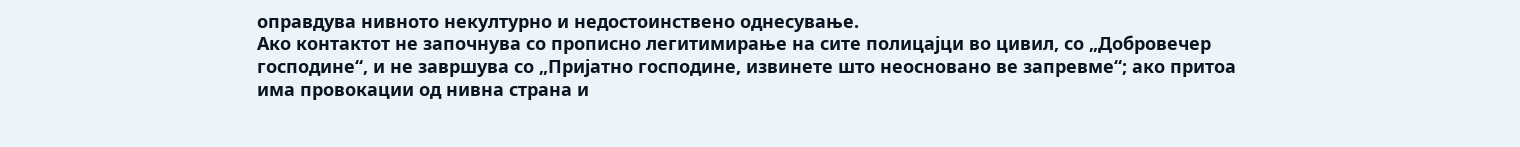оправдува нивното некултурно и недостоинствено однесување.
Ако контактот не започнува со прописно легитимирање на сите полицајци во цивил, со „Добровечер господине“, и не завршува со „Пријатно господине, извинете што неосновано ве запревме“; ако притоа има провокации од нивна страна и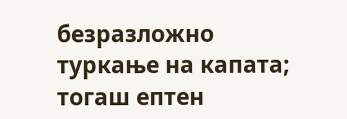безразложно туркање на капата; тогаш ептен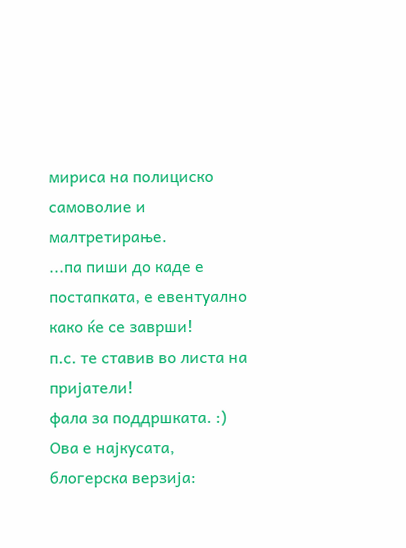мириса на полициско самоволие и малтретирање.
...па пиши до каде е постапката, е евентуално како ќе се заврши!
п.с. те ставив во листа на пријатели!
фала за поддршката. :)
Ова е најкусата, блогерска верзија: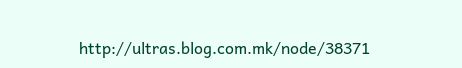http://ultras.blog.com.mk/node/38371